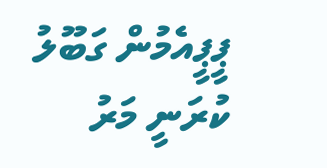ޕީޕީއެމުން ގަބޫލު ކުރަނީ މަރު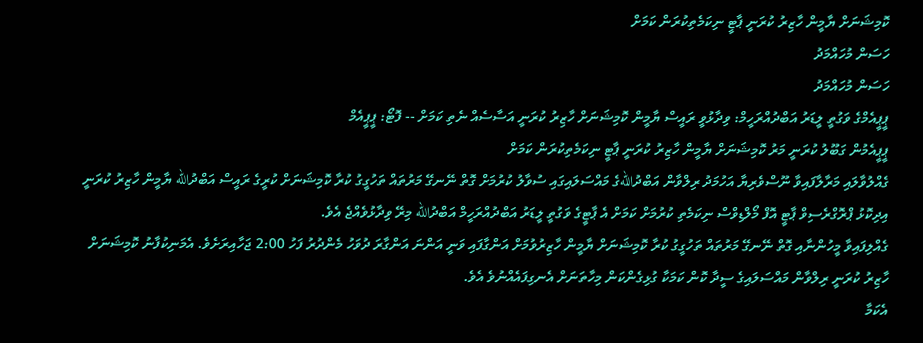ކޮމިޝަނަށް ޔާމީން ހާޒިރު ކުރަނީ ޕާޓީ ނިކަމެތިކުރަން ކަމަށް
ހަސަން މުހައްމަދު
ހަސަން މުހައްމަދު
ޕީޕީއެމްގެ ވަގުތީ ލީޑަރު އަބްދުއްރަހީމް: ވިދާޅުވީ ރައީސް ޔާމީން ކޮމިޝަނަށް ހާޒިރު ކުރަނީ އަސާސެއް ނެތި ކަމަށް -- ފޮޓޯ: ޕީޕީއެމް
ޕީޕީއެމުން ގަބޫލު ކުރަނީ މަރު ކޮމިޝަނަށް ޔާމީން ހާޒިރު ކުރަނީ ޕާޓީ ނިކަމެތިކުރަން ކަމަށް
ގެއްލުވާލައި މަރާލާފައިވާ ނޫސްވެރިޔާ އަހުމަދު ރިލްވާން އަބްދުاللهގެ މައްސަލައިގައި ސުވާލު ކުރުމަށް ގޮތް ނޭނގޭ މަރުތައް ތަހުގީގު ކުރާ ކޮމިޝަނަށް ކުރީގެ ރައީސް އަބްދުالله ޔާމީން ހާޒިރު ކުރަނީ އިދިކޮޅު ޕްރޮގްރެސިވް ޕާޓީ އޮފް މޯލްޑިވްސް ނިކަމެތި ކުރުމަށް ކަމަށް އެ ޕާޓީގެ ވަގުތީ ލީޑަރު އަބްދުއްރަހީމް އަބްދުالله މިރޭ ވިދާޅުވެއްޖެ އެވެ.
ގެއްލިފައިވާ މީހުންނާއި ގޮތް ނޭނގޭ މަރުތައް ތަހުގީގު ކުރާ ކޮމިޝަނަށް ޔާމީން ހާޒިރުވުމަށް އަންގާފައި ވަނީ އަންނަ އަންގާރަ ދުވަހު މެންދުރު ފަހު 2:00 ޖަހާއިރަށެވެ. އެމަނިކުފާނު ކޮމިޝަނަށް ހާޒިރު ކުރަނީ ރިލްވާން މައްސަލައިގެ ސީދާ ކޮން ކަމަކާ ގުޅިގެންކަން މިހާތަނަށް އެނގިފައެއްނުވެ އެވެ.
އެކަމާ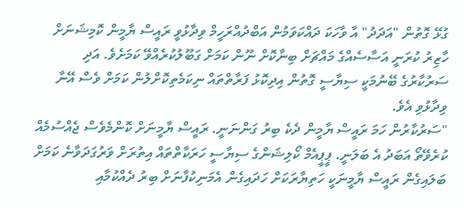ގުޅޭ ގޮތުން "އަދަދު" އާ ވާހަކަ ދައްކަވަމުން އަބްދުއްރަހީމް ވިދާޅުވީ ރައީސް ޔާމީން ކޮމިޝަނަށް ހާޒިރު ކުރަނީ އަސާސެއްގެ މައްޗަށް ބިނާކޮށް ނޫން ކަމަށް ގަބޫލުކުރެއްވޭ ކަމަށެވެ. އަދި ސަރުކާރުގެ ބޭނުމަކީ ސިޔާސީ ގޮތުން އިދިކޮޅު ފަރާތްތައް ނިކަމެތިކޮށްލުން ކަމަށް ވެސް އޭނާ ވިދާޅުވި އެވެ.
"ސަރުކާރުން ހަމަ ރައީސް ޔާމީން ދެކެ ބިރު ގަންނަނީ. ރައީސް ޔާމީނަށް ކޮންމެވެސް ޖެއްސުމެއް ކުރެވޭތޯ އަބަދު އެ ބަލަނީ. ޕީޕީއެމް ކޯލިޝަންގެ ސިޔާސީ ހަރަކާތްތައް އިތުރަށް ވަރުގަދަވާނެ ކަމަށް ބަލައިގެން ރައީސް ޔާމީނަކީ ހަތިޔާރަކަށް ހަދައިގެން އެމަނިކުފާނަށް ބިރު ދެއްކުމާއި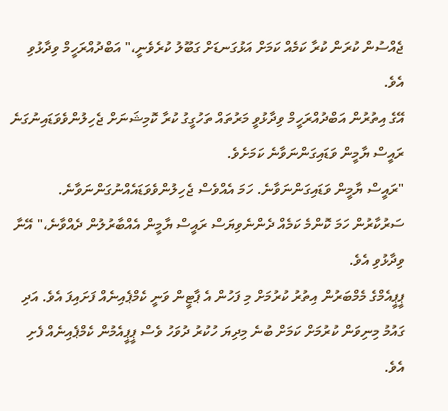ޖެއްސުން ކުރަން ކުރާ ކަމެއް ކަމަށް އަޅުގަނޑަށް ގަބޫލު ކުރެވެނީ،" އަބްދުއްރަހީމް ވިދާޅުވި އެވެ.
އޭގެ އިތުރުން އަބްދުއްރަހީމް ވިދާޅުވީ މަރުތައް ތަހުގީގު ކުރާ ކޮމިޝަނަށް ޖެހިލުންވެވަޑައިނުގަނެ ރައީސް ޔާމީން ވަޑައިގަންނަވާނެ ކަމަށެވެ.
"ރައީސް ޔާމީން ވަޑައިގަންނަވާނެ. ހަމަ އެއްވެސް ޖެހިލުންވެވަޑައެއްނުގަންނަވާނެ. ސަރުކާރުން ހަމަ ކޮންމެ ކަމެއް ދެންނެވިޔަސް ރައީސް ޔާމީން އެއްބާރުލުން ދެއްވާނެ،" އޭނާ ވިދާޅުވި އެވެ.
ޕީޕީއެމްގެ މެމްބަރުން އިތުރު ކުރުމަށް މި ފަހުން އެ ޕާޓީން ވަނީ ކެމްޕެއިނެއް ފަށައިފަ އެވެ. އަދި ގައުމު މިނިވަން ކުރުމަށް ކަމަށް ބުނެ މިދިޔަ ހުކުރު ދުވަހު ވެސް ޕީޕީއެމުން ކެމްޕެއިނެއް ފެށި އެވެ.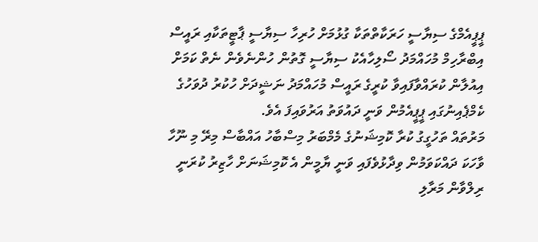ޕީޕީއެމްގެ ސިޔާސީ ހަރަކާތްތަކާ ގުޅުމަށް ހުރިހާ ސިޔާސީ ޕާޓީތަކާއި ރައީސް އިބްރާހިމް މުހައްމަދު ސޯލިހާއެކު ސިޔާސީ ގޮތުން ހުންނެވެން ނެތް ކަމަށް އިއުލާން ކުރައްވާފައިވާ ކުރީގެ ރައީސް މުހައްމަދު ނަޝީދަށް ހުކުރު ދުވަހުގެ ކެމްޕެއިނުގައި ޕީޕީއެމުން ވަނީ ދައުވަތު އަރުވައިފަ އެވެ.
މަރުތައް ތަހުގީގު ކުރާ ކޮމިޝަނުގެ މެމްބަރު މިސްބާހު އައްބާސް މިރޭ މި ނޫހާ ވާހަކަ ދައްކަވަމުން ވިދާޅުވެފައި ވަނީ ޔާމީން އެ ކޮމިޝަނަށް ހާޒިރު ކުރަނީ ރިލްވާން މަރާލި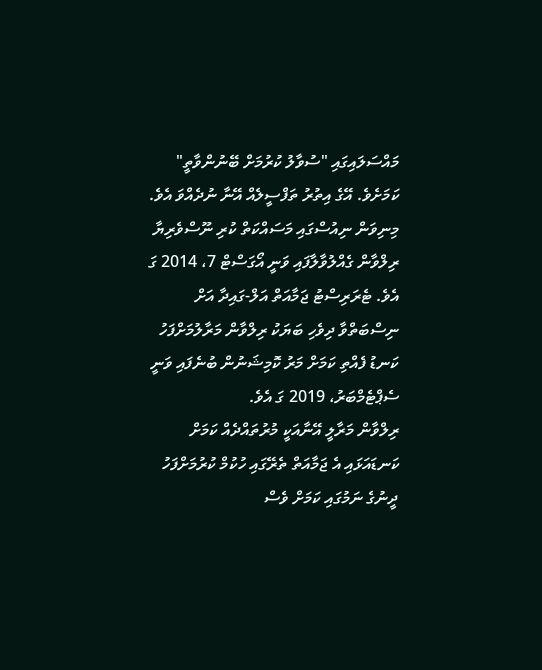މައްސަލައިގައި "ސުވާލު ކުރުމަށް ބޭނުންވާތީ" ކަމަށެވެ. އޭގެ އިތުރު ތަފްސީލެއް އޭނާ ނުދެއްވަ އެވެ.
މިނިވަން ނިއުސްގައި މަސައްކަތް ކުރި ނޫސްވެރިޔާ ރިލްވާން ގެއްލުވާލާފައި ވަނީ އޯގަސްޓް 7، 2014 ގަ އެވެ. ޓެރަރިސްޓު ޖަމާއަތް އަލް-ގައިދާ އަށް ނިސްބަތްވާ ދިވެހި ބަޔަކު ރިލްވާން މަރާލުމަށްފަހު ކަނޑު ފެއްތި ކަމަށް މަރު ކޮމިޝަނުން ބުނެފައި ވަނީ ސެޕްޓެމްބަރު، 2019 ގަ އެވެ.
ރިލްވާން މަރާލީ އޭނާއަކީ މުރުތައްދެއް ކަމަށް ކަނޑައަޅައި އެ ޖަމާއަތް ތެރޭގައި ހުކުމް ކުރުމަށްފަހު ދީނުގެ ނަމުގައި ކަމަށް ވެސް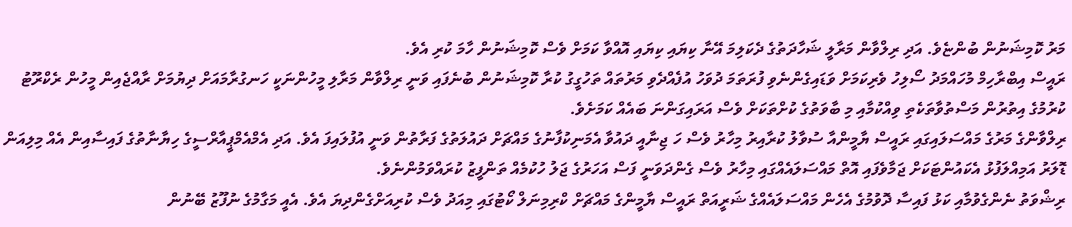މަރު ކޮމިޝަނުން ބުންޏެވެ. އަދި ރިލްވާން މަރާލީ ޝަހާދަތުގެ ދެކަލިމަ އޭނާ ކިޔައި ކިޔައި އޮއްވާ ކަމަށް ވެސް ކޮމިޝަނުން ހާމަ ކުރި އެވެ.
ރައީސް އިބްރާހިމް މުހައްމަދު ސޯލިހު ވެރިކަމަށް ވަޑައިގެންނެވި ފުރަތަމަ ދުވަހު އުފެއްދެވި މަރުތައް ތަހުގީގު ކުރާ ކޮމިޝަނުން ބުނެފައި ވަނީ ރިލްވާން މަރާލި މީހުންނަކީ ހަނގުރާމައަށް ދިޔުމަށް ރާއްޖެއިން މީހުން ރެކްރޫޓު ކުރުމުގެ އިތުރުން މަސްތުވާތަކެތި ވިއްކުމާއި މި ބާވަތުގެ ކުށްތަކަށް ވެސް އަރައިގަންނަ ބައެއް ކަމަށެވެ.
ރިލްވާންގެ މަރުގެ މައްސަލައިގައި ރައީސް ޔާމީންއާ ސުވާލު ކުރާއިރު މިހާރު ވެސް ހަ ޖިނާއީ ދައުވާ އެމަނިކުފާނުގެ މައްޗަށް ދައުލަތުގެ ފަރާތުން ވަނީ އުފުލައިފަ އެވެ. އަދި އެމްއެމްޕީއާރްސީގެ ހިޔާނާތުގެ ފައިސާއިން އެއް މިލިއަން ޑޮލަރު އަމިއްލަފުޅު އެކައުންޓަކަށް ޖަމާވެފައި އޮތް މައްސަލައެއްގައި މިހާރު ވެސް ގެންދަވަނީ ފަސް އަހަރުގެ ޖަލު ހުކުމެއް ތަންފީޒު ކުރައްވަމުންނެވެ.
ރިޝްވަތު ނެންގެވުމާއި ކަޅު ފައިސާ ދޮވުމުގެ އެހެން މައްސަލައެއްގެ ޝަރީއަތް ރައީސް ޔާމީންގެ މައްޗަށް ކްރިމިނަލް ކޯޓުގައި މިއަދު ވެސް ކުރިއަށްގެންދިޔަ އެވެ. އެއީ މަގާމުގެ ނުފޫޒު ބޭނުން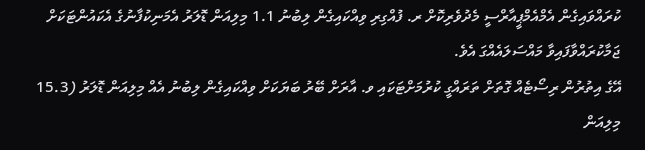ކުރައްވައިގެން އެމްއެމްޕީއާރްސީ މެދުވެރިކޮށް ރ. ފުއްގިރި ވިއްކައިގެން ލިބުނު 1.1 މިލިއަން ޑޮލަރު އެމަނިކުފާނުގެ އެކައުންޓަކަށް ޖަމާކުރައްވާފައިވާ މައްސަލައެއްގަ އެވެ.
އޭގެ އިތުރުން ރިސޯޓެއް ގޮތަށް ތަރައްގީ ކުރުމަށްޓަކައި ވ. އާރަށް ބޭރު ބަޔަކަށް ވިއްކައިގެން ލިބުނު އެއް މިލިއަން ޑޮލަރު (15.3 މިލިއަން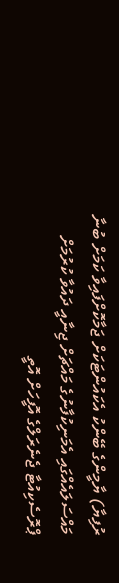ރުފިޔާ) ޔާމީންގެ ބޭންކު އެކައުންޓަކަށް ޖަމާކޮށްފައިވާ ކަމަށް ބުނާ މައްސަލައެއްގައި އެމަނިކުފާނުގެ މައްޗަށް ޖިނާއީ ދައުވާ ކުރުމަށް ޕްރޮސެކިއުޓާ ޖެނެރަލްގެ އޮފީހަށް އޮތީ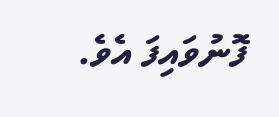ފޮނުވައިފަ އެވެ.